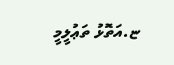ޏ.އަތޮޅު ތަޢުލީމީ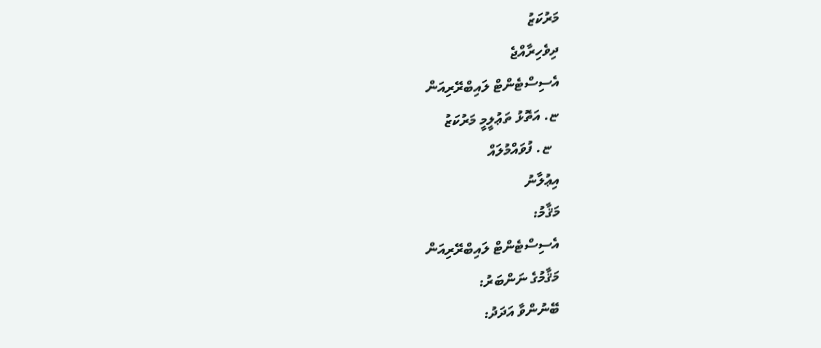މަރުކަޒު
ދިވެހިރާއްޖެ
އެސިސްޓެންޓް ލައިބްރޭރިއަން
ޏ. އަތޮޅު ތަޢުލީމީ މަރުކަޒު
  ޏ. ފުވައްމުލައް
އިޢުލާނު
މަޤާމު:
އެސިސްޓެންޓް ލައިބްރޭރިއަން
މަޤާމުގެ ނަންބަރު:
ބޭނުންވާ އަދަދު: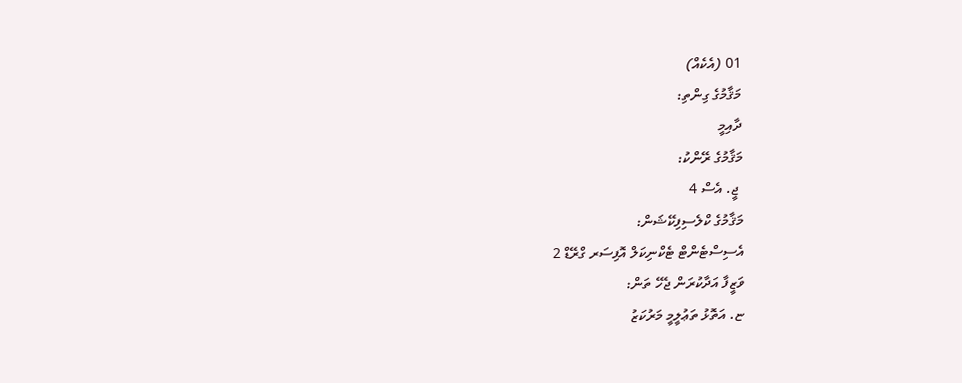01 (އެކެއް)
މަޤާމުގެ ގިންތި:
ދާއިމީ
މަޤާމުގެ ރޭންކު:
 ޖީ. އެސް 4
މަޤާމުގެ ކްލެސިފިކޭޝަން:
އެސިސްޓެންޓް ޓެކްނިކަލް އޮފިސަރ ގްރޭޑް 2
ވަޒީފާ އަދާކުރަން ޖެހޭ ތަން:
ޏ. އަތޮޅު ތަޢުލީމީ މަރުކަޒު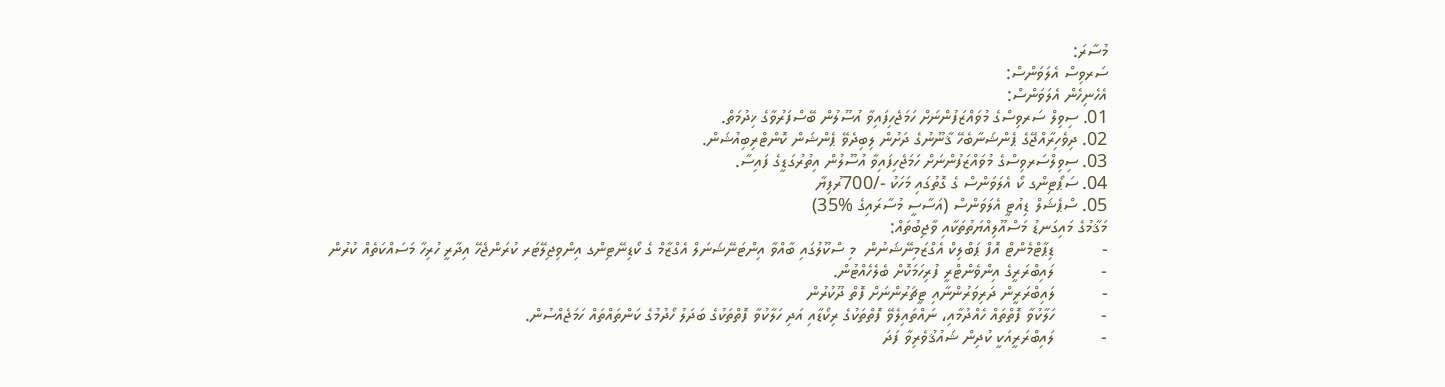މުސާރަ:
ސަރވިސް އެލަވަންސް:
އެހެނިހެން އެލަވަންސް:
01. ސިވިލް ސަރވިސްގެ މުވައްޒަފުންނަށް ހަމަޖެހިފައިވާ އުސޫލުން ބޭސްފަރުވާގެ ޚިދުމަތް.
02. ދިވެހިރާއްޖޭގެ ޕެންޝަނާބެހޭ ޤާނޫނުގެ ދަށުން ލިބިދެވޭ ޕެންޝަން ކޮންޓްރިބިއުޝަން.
03. ސިވިލްސަރވިސްގެ މުވައްޒަފުންނަށް ހަމަޖެހިފައިވާ އުސޫލުން އިތުރުގަޑީގެ ފައިސާ.
04. ސަޕޯޓިންގ ކޯ އެލަވަންސް ގެ ގޮތުގައި މަހަކު -/700ރުފިޔާ
05. ސްޕެޝަލް ޑިއުޓީ އެލަވަންސް (އަސާސީ މުސާރައިގެ %35)
މަޤާމުގެ މައިގަނޑު މަސްއޫލިއްޔަތުތަކާއި ވާޖިބުތައް:
-          ޑިޕާޓްމެންޓް އޮފް ޕަބްލިކް އެގްޒަމިނޭޝަނުން  މި ސްކޫލުގައި ބާއްވާ އިންޓަނޭޝަނަލް އެގްޒާމް ގެ ކޯޑިނޭޓިންގ އިންވިޖިލޭޓަރ ކުރަންޖެހޭ އިދާރީ ހުރިހާ މަސައްކަތެއް ކުރުން
-          ލައިބްރަރީގެ އިންވެންޓްރީ ފުރިހަމަކޮށް ބެލެހެއްޓުން.
-          ލައިބްރަރީން ދަރިވަރުންނާއި ޓީޗަރުންނަށް ފޮތް ދޫކުރުން
-          ހަލާކުވާ ފޮތްތައް ހެއްދުމާއި، ނައްތައިލެވޭ ފޮތްތަކުގެ ރިކޯޑާއި އަދި ހަލާކުވާ ފޮތްތަކުގެ ބަދަލު ހޯދުމުގެ ކަންތައްތައް ހަމަޖެއްސުން.
-          ލައިބްރަރީއަކީ ކުދިން ޝައުޤުވެރިވާ ފަދަ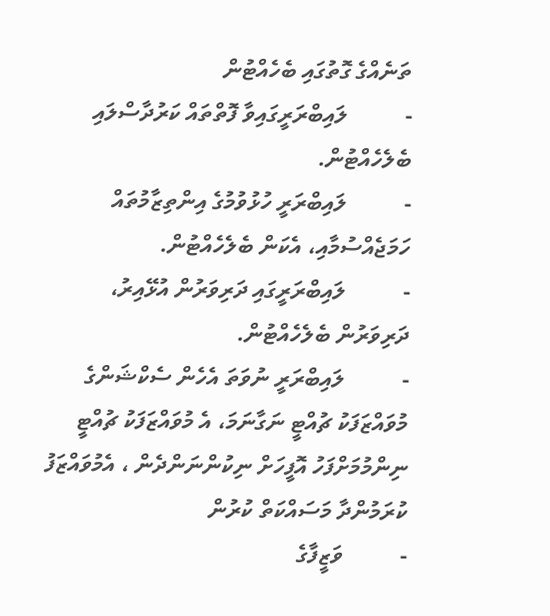ތަނެއްގެ ގޮތުގައި ބެހެއްޓުން
-          ލައިބްރަރީގައިވާ ފޮތްތައް ކަރުދާސްލައި ބެލެހެއްޓުން.
-          ލައިބްރަރީ ހުޅުވުމުގެ އިންތިޒާމުތައް ހަމަޖެއްސުމާއި، އެކަން ބެލެހެއްޓުން.
-          ލައިބްރަރީގައި ދަރިވަރުން އުޅޭއިރު، ދަރިވަރުން ބެލެހެއްޓުން.
-          ލައިބްރަރީ ނުވަތަ އެހެން ސެކްޝަންގެ މުވައްޒަފަކު ޗުއްޓީ ނަގާނަމަ، އެ މުވައްޒަފަކު ޗުއްޓީ ނިންމުމަށްފަހު އޮފީހަށް ނިކުންނަންދެން ، އެމުވައްޒަފު ކުރަމުންދާ މަސައްކަތް ކުރުން
-          ވަޒީފާގެ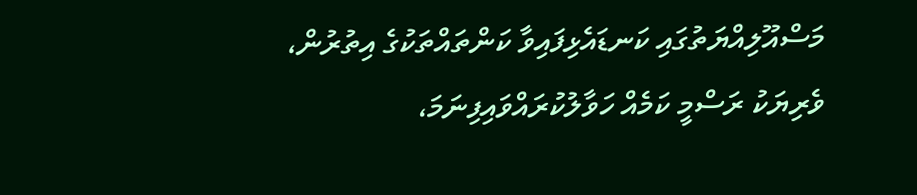މަސްއޫލިއްޔަތުގައި ކަނޑައެޅިފައިވާ ކަންތައްތަކުގެ އިތުރުން، ވެރިޔަކު ރަސްމީ ކަމެއް ހަވާލުކުރައްވައިފިނަމަ،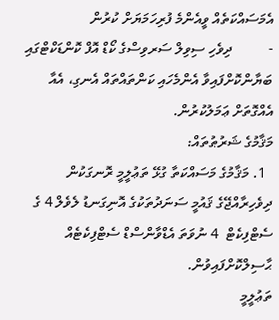އެމަސައްކަތެއް ވީއެންމެ ފުރިހަމަޔަށް ކުރުން
-          ދިވެހި ސިވިލް ސަރވިސްގެ ކޯޑް އޮފް ކޮންޑަކްޓްގައި ބަޔާންކޮށްފައިވާ އެންމެހައި ކަންތައްތައް އެނގި، އެއާ އެއްގޮތަށް ޢަމަލުކުރުން.
މަޤާމުގެ ޝަރުޠުތައް:
  1. މަޤާމުގެ މަސައްކަތާ ގުޅޭ ތަޢުލީމީ ރޮނގަކުން ދިވެހިރާއްޖޭގެ ޤައުމީ ސަނަދުތަކުގެ އޮނިގަނޑު ލެވެލް 4 ގެ ސެޓްފިކެޓް  4 ނުވަތަ އެޑްވާންސްޑް ސެޓްފިކެޓެއް ޙާސިލްކޮށްފައިވުން.
ތަޢުލީމީ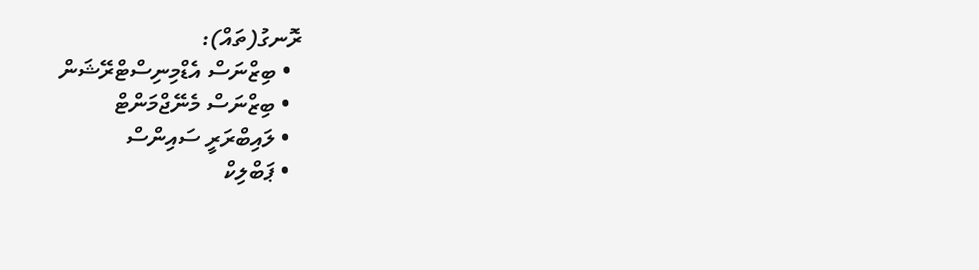ރޮނގު(ތައް):
  • ބިޒްނަސް އެޑްމިނިސްޓްރޭޝަން
  • ބިޒްނަސް މެނޭޖްމަންޓް
  • ލައިބްރަރީ ސައިންސް
  • ޕަބްލިކް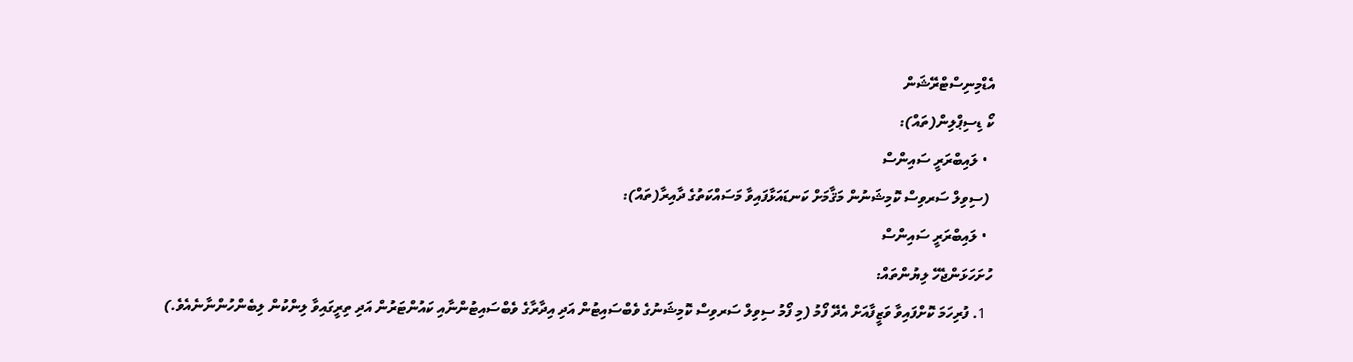އެޑްމިނިސްޓްރޭޝަން
ކޯ ޑިސިޕްލިން(ތައް):
  • ލައިބްރަރީ ސައިންސް
 (ސިވިލް ސަރވިސް ކޮމިޝަނުން މަޤާމަށް ކަނޑައަޅާފައިވާ މަސައްކަތުގެ ދާއިރާ(ތައް):
  • ލައިބްރަރީ ސައިންސް
ހުށަހަޅަންޖެހޭ ލިޔުންތައް:
  1. ފުރިހަމަ ކޮށްފައިވާ ވަޒީފާއަށް އެދޭ ފޯމު (މި ފޯމު ސިވިލް ސަރވިސް ކޮމިޝަނުގެ ވެބްސައިޓުން އަދި އިދާރާގެ ވެބްސައިޓުންނާއި ކައުންޓަރުން އަދި ތިރީގައިވާ ލިންކުން ލިބެންހުންނާނެއެވެ.)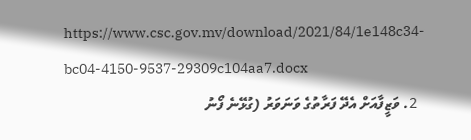https://www.csc.gov.mv/download/2021/84/1e148c34-bc04-4150-9537-29309c104aa7.docx
  2. ވަޒީފާއަށް އެދޭ ފަރާތުގެ ވަނަވަރު (ގުޅޭނެ ފޯނު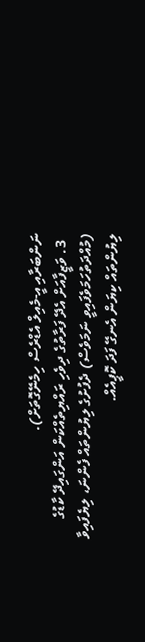ނަންބަރާއި އީ-މެއިލް އެޑްރެސް ހިމެނޭގޮތަށް).
  3. ވަޒީފާއަށް އެދޭ ފަރާތުގެ ދިވެހި ރައްޔިތެއްކަން އަންގައިދޭ ކާޑުގެ (މުއްދަތުހަމަވެފައިވީ ނަމަވެސް) ދެފުށުގެ ލިޔުންތައް ފެންނަ، ލިޔެފައިވާ ލިޔުންތައް ކިޔަން އެނގޭ ފަދަ ކޮޕީއެއް.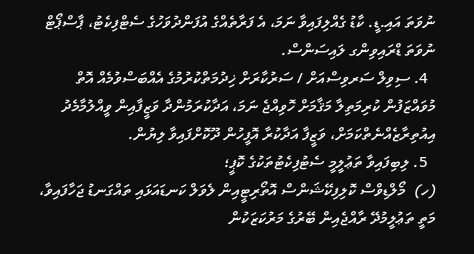ނުވަތަ އައި.ޑީ. ކާޑު ގެއްލިފައިވާ ނަމަ، އެ ފަރާތެއްގެ އުފަންދުވަހުގެ ސެޓްފިކެޓު، ޕާސްޕޯޓް ނުވަތަ ޑްރައިވިންގ ލައިސަންސް.
  4. ސިވިލް ސަރވިސްއަށް / ސަރުކާރަށް ޚިދުމަތްކުރުމުގެ އެއްބަސްވުމެއް އޮތް މުވައްޒަފުން ކުރިމަތިލާ މަޤާމަށް ހޮވިއްޖެ ނަމަ، އަދާކުރަމުންދާ ވަޒީފާއިން ވީއްލުމާމެދު އިއުތިރާޒެއްނެތްކަމަށް، ވަޒީފާ އަދާކުރާ އޮފީހުން ދޫކޮށްފައިވާ ލިޔުން.
  5. ލިބިފައިވާ ތަޢުލީމީ ސެޓުފިކެޓުތަކުގެ ކޮޕީ؛
(ހ)  މޯލްޑިވްސް ކޮލިފިކޭޝަންސް އޮތޯރިޓީއިން ލެވަލް ކަނޑައަޅައި ތައްގަނޑު ޖަހާފައިވާ، މަތީ ތަޢުލީމުދޭ ރާއްޖެއިން ބޭރުގެ މަރުކަޒަކުން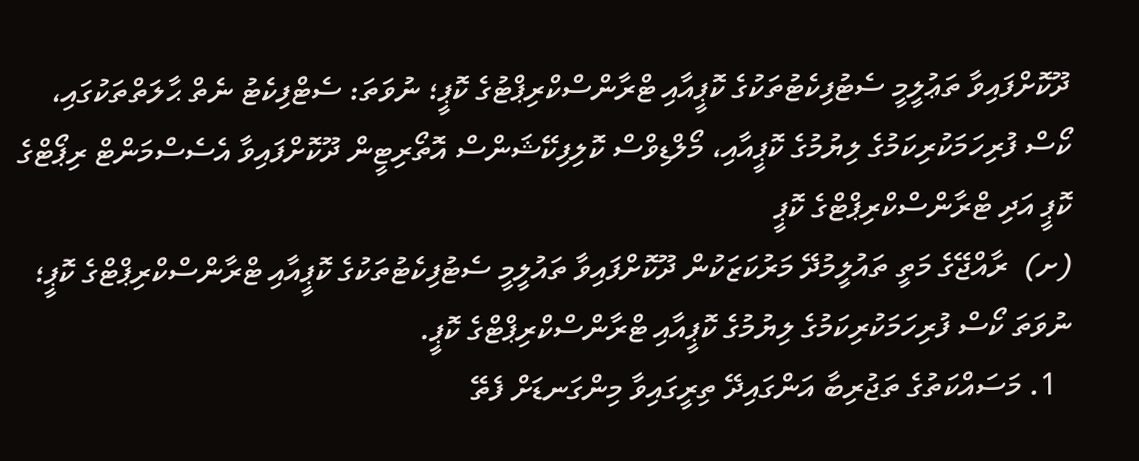ދޫކޮށްފައިވާ ތަޢުލީމީ ސެޓުފިކެޓުތަކުގެ ކޮޕީއާއި ޓްރާންސްކްރިޕްޓުގެ ކޮޕީ؛ ނުވަތަ: ސެޓްފިކެޓު ނެތް ޙާލަތްތަކުގައި، ކޯސް ފުރިހަމަކުރިކަމުގެ ލިޔުމުގެ ކޮޕީއާއި، މޯލްޑިވްސް ކޮލިފިކޭޝަންސް އޮތޯރިޓީން ދޫކޮށްފައިވާ އެސެސްމަންޓް ރިޕޯޓްގެ ކޮޕީ އަދި ޓްރާންސްކްރިޕްޓްގެ ކޮޕީ
(ށ)  ރާއްޖޭގެ މަތީ ތައުލީމުދޭ މަރުކަޒަކުން ދޫކޮށްފައިވާ ތައުލީމީ ސެޓުފިކެޓުތަކުގެ ކޮޕީއާއި ޓްރާންސްކްރިޕްޓްގެ ކޮޕީ؛ ނުވަތަ ކޯސް ފުރިހަމަކުރިކަމުގެ ލިޔުމުގެ ކޮޕީއާއި ޓްރާންސްކްރިޕްޓްގެ ކޮޕީ.
  1. މަސައްކަތުގެ ތަޖުރިބާ އަންގައިދޭ ތިރީގައިވާ މިންގަނޑަށް ފެތޭ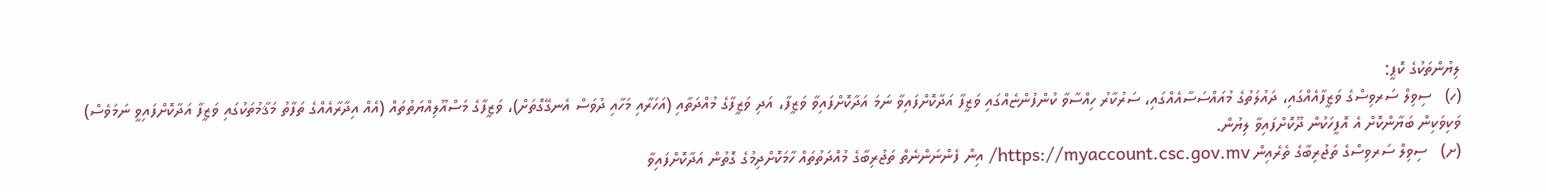ލިޔުންތަކުގެ ކޮޕީ:
(ހ)   ސިވިލް ސަރވިސްގެ ވަޒީފާއެއްގައި، ދައުލަތުގެ މުއައްސަސާއެއްގައި، ސަރުކާރު ހިއްސާވާ ކުންފުންޏެއްގައި ވަޒީފާ އަދާކޮށްފައިވާ ނަމަ އަދާކޮށްފައިވާ ވަޒީފާ، އަދި ވަޒީފާގެ މުއްދަތާއި (އަހަރާއި މަހާއި ދުވަސް އެނގޭގޮތަށް)، ވަޒީފާގެ މަސްއޫލިއްޔަތުތައް (އެއް އިދާރާއެއްގެ ތަފާތު މަޤާމުތަކުގައި ވަޒީފާ އަދާކޮށްފައިވީ ނަމަވެސް) ވަކިވަކިން ބަޔާންކޮށް އެ އޮފީހަކުން ދޫކޮށްފައިވާ ލިޔުން.
(ށ)   ސިވިލް ސަރވިސްގެ ތަޖުރިބާގެ ތެރެއިން https://myaccount.csc.gov.mv/ އިން ފެންނަންނެތް ތަޖުރިބާގެ މުއްދަތުތައް ހާމަކޮށްދިމުގެ ގޮތުން އަދާކޮށްފައިވާ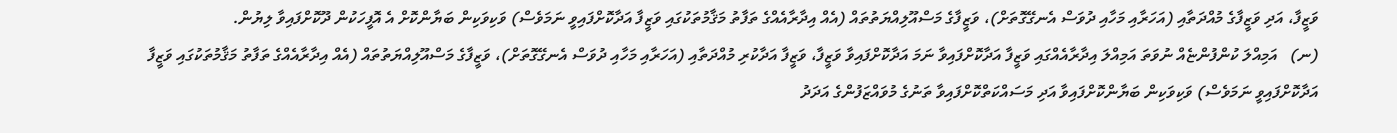ވަޒީފާ، އަދި ވަޒީފާގެ މުއްދަތާއި (އަހަރާއި މަހާއި ދުވަސް އެނގޭގޮތަށް)، ވަޒީފާގެ މަސްއޫލިއްޔަތުތައް (އެއް އިދާރާއެއްގެ ތަފާތު މަޤާމުތަކުގައި ވަޒީފާ އަދާކޮށްފައިވީ ނަމަވެސް) ވަކިވަކިން ބަޔާންކޮށް އެ އޮފީހަކުން ދޫކޮށްފައިވާ ލިޔުން.
(ނ)   އަމިއްލަ ކުންފުންޏެއް ނުވަތަ އަމިއްލަ އިދާރާއެއްގައި ވަޒީފާ އަދާކޮށްފައިވާ ނަމަ އަދާކޮށްފައިވާ ވަޒީފާ، ވަޒީފާ އަދާކުރި މުއްދަތާއި (އަހަރާއި މަހާއި ދުވަސް އެނގޭގޮތަށް)، ވަޒީފާގެ މަސްއޫލިއްޔަތުތައް (އެއް އިދާރާއެއްގެ ތަފާތު މަޤާމުތަކުގައި ވަޒީފާ އަދާކޮށްފައިވީ ނަމަވެސް) ވަކިވަކިން ބަޔާންކޮށްފައިވާ އަދި މަސައްކަތްކޮށްފައިވާ ތަނުގެ މުވައްޒަފުންގެ އަދަދު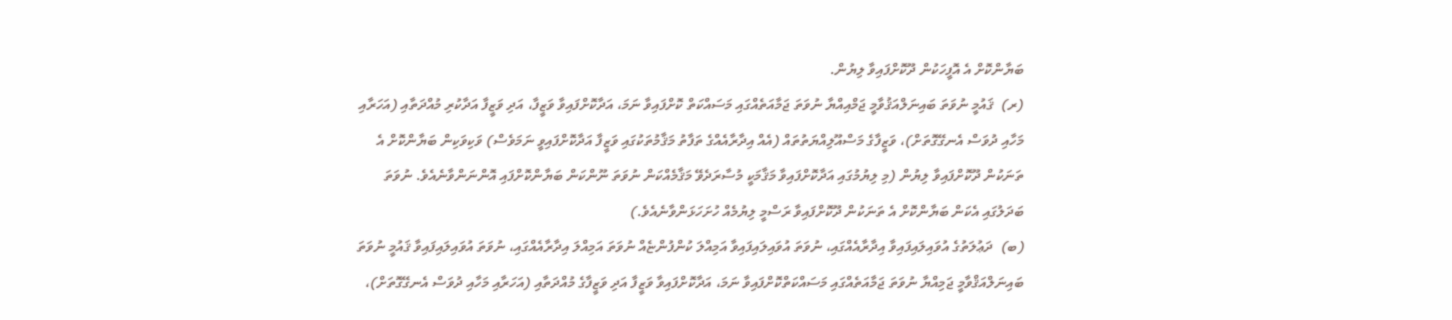ބަޔާންކޮށް އެ އޮފީހަކުން ދޫކޮށްފައިވާ ލިޔުން.
(ރ)  ޤައުމީ ނުވަތަ ބައިނަލްއަޤުވާމީ ޖަމްއިއްޔާ ނުވަތަ ޖަމާއަތެއްގައި މަސައްކަތް ކޮށްފައިވާ ނަމަ، އަދާކޮށްފައިވާ ވަޒީފާ، އަދި ވަޒީފާ އަދާކުރި މުއްދަތާއި (އަހަރާއި މަހާއި ދުވަސް އެނގޭގޮތަށް)، ވަޒީފާގެ މަސްއޫލިއްޔަތުތައް (އެއް އިދާރާއެއްގެ ތަފާތު މަޤާމުތަކުގައި ވަޒީފާ އަދާކޮށްފައިވީ ނަމަވެސް) ވަކިވަކިން ބަޔާންކޮށް އެ ތަނަކުން ދޫކޮށްފައިވާ ލިޔުން (މި ލިޔުމުގައި އަދާކޮށްފައިވާ މަޤާމަކީ މުސާރަދެވޭ މަޤާމެއްކަން ނުވަތަ ނޫންކަން ބަޔާންކޮށްފައި އޮންނަންވާނެއެވެ. ނުވަތަ ބަދަލުގައި އެކަން ބަޔާންކޮށް އެ ތަނަކުން ދޫކޮށްފައިވާ ރަސްމީ ލިޔުމެއް ހުށަހަޅަންވާނެއެވެ.)
(ބ)  ދަޢުލަތުގެ އުވައިލައިފައިވާ އިދާރާއެއްގައި، ނުވަތަ އުވައިލައިފައިވާ އަމިއްލަ ކުންފުންޏެއް ނުވަތަ އަމިއްލަ އިދާރާއެއްގައި، ނުވަތަ އުވައިލައިފައިވާ ޤައުމީ ނުވަތަ ބައިނަލްއަޤްވާމީ ޖަމިއްޔާ ނުވަތަ ޖަމާއަތެއްގައި މަސައްކަތްކޮށްފައިވާ ނަމަ، އަދާކޮށްފައިވާ ވަޒީފާ އަދި ވަޒީފާގެ މުއްދަތާއި (އަހަރާއި މަހާއި ދުވަސް އެނގޭގޮތަށް)،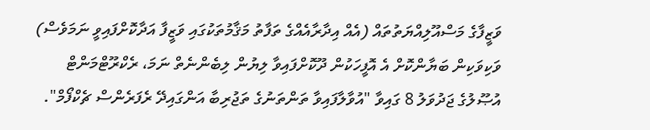ވަޒީފާގެ މަސްއޫލިއްޔަތުތައް (އެއް އިދާރާއެއްގެ ތަފާތު މަޤާމުތަކުގައި ވަޒީފާ އަދާކޮށްފައިވީ ނަމަވެސް) ވަކިވަކިން ބަޔާންކޮށް އެ އޮފީހަކުން ދޫކޮށްފައިވާ ލިޔުން ލިބެންނެތް ނަމަ، ރެކްރޫޓްމަންޓް އުޞޫލުގެ ޖަދުވަލު 8 ގައިވާ "އުވާލާފައިވާ ތަންތަނުގެ ތަޖުރިބާ އަންގައިދޭ ރެފަރެންސް ޗެކްފޯމް".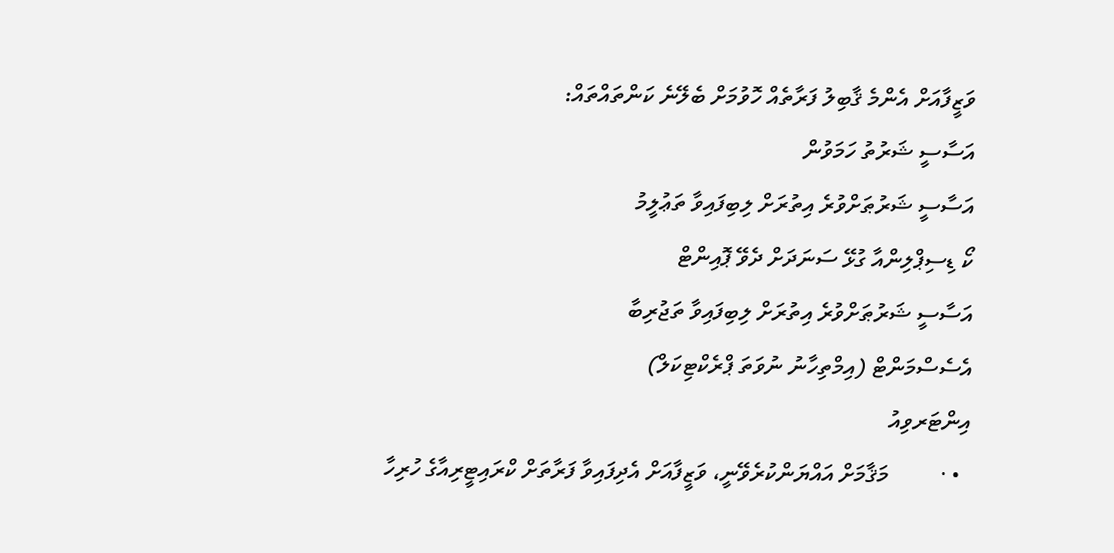ވަޒީފާއަށް އެންމެ ޤާބިލު ފަރާތެއް ހޮވުމަށް ބެލޭނެ ކަންތައްތައް:
އަސާސީ ޝަރުތު ހަމަވުން
އަސާސީ ޝަރުޠަށްވުރެ އިތުރަށް ލިބިފައިވާ ތަޢުލީމު
ކޯ ޑިސިޕްލިންއާ ގުޅޭ ސަނަދަށް ދެވޭ ޕޮއިންޓް
އަސާސީ ޝަރުޠަށްވުރެ އިތުރަށް ލިބިފައިވާ ތަޖުރިބާ
އެސެސްމަންޓް (އިމްތިހާނު ނުވަތަ ޕްރެކްޓިކަލް)
އިންޓަރވިއު
  • ·         މަޤާމަށް އައްޔަންކުރެވޭނީ، ވަޒީފާއަށް އެދިފައިވާ ފަރާތަށް ކްރައިޓީރިއާގެ ހުރިހާ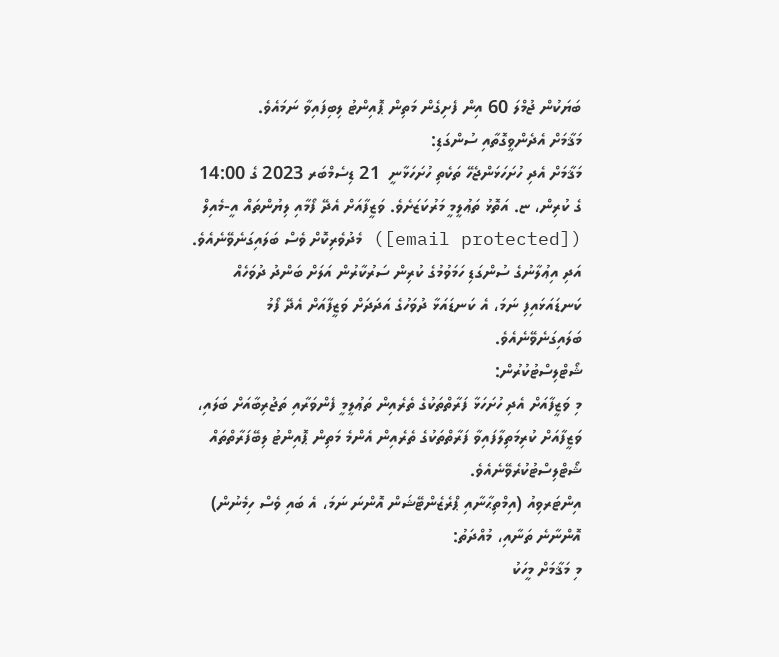ބަޔަކުން ޖުމްލަ 60 އިން ފެށިގެން މަތިން ޕޮއިންޓު ލިބިފައިވާ ނަމައެވެ.
މަޤާމަށް އެދެންވީގޮތާއި ސުންގަޑި:
މަޤާމަށް އެދި ހުށަހަޅަންޖެހޭ ތަކެތި ހުށަހަޅާނީ  21 ޑިސެމްބަރ 2023 ގެ 14:00 ގެ ކުރިން، ޏ. އަތޮޅު ތަޢުލީމީ މަރުކަޒަށެވެ. ވަޒީފާއަށް އެދޭ ފޯމާއި ލިޔުންތައް އީ-މެއިލް ([email protected]) މެދުވެރިކޮށް ވެސް ބަލައިގަނެވޭނެއެވެ.
އަދި އިޢުލާނުގެ ސުންގަޑި ހަމަވުމުގެ ކުރިން ސަރުކާރުން އަލަށް ބަންދު ދުވަހެއް ކަނޑައަޅައިފި ނަމަ، އެ ކަނޑައަޅާ ދުވަހުގެ އަދަދަށް ވަޒީފާއަށް އެދޭ ފޯމު ބަލައިގަނެވޭނެއެވެ.
ޝޯޓްލިސްޓުކުރުން:
މި ވަޒީފާއަށް އެދި ހުށަހަޅާ ފަރާތްތަކުގެ ތެރެއިން ތަޢުލީމީ ފެންވަރާއި ތަޖުރިބާއަށް ބަލައި، ވަޒީފާއަށް ކުރިމަތިލާފައިވާ ފަރާތްތަކުގެ ތެރެއިން އެންމެ މަތިން ޕޮއިންޓު ލިބޭފަރާތްތައް ޝޯޓްލިސްޓުކުރެވޭނެއެވެ.
އިންޓަރވިއު (އިމްތިޙާނާއި ޕްރެޒެންޓޭޝަން އޮންނަ ނަމަ، އެ ބައި ވެސް ހިމެނުން) އޮންނާނެ ތަނާއި، މުއްދަތު:
މި މަޤާމަށް މީހަކު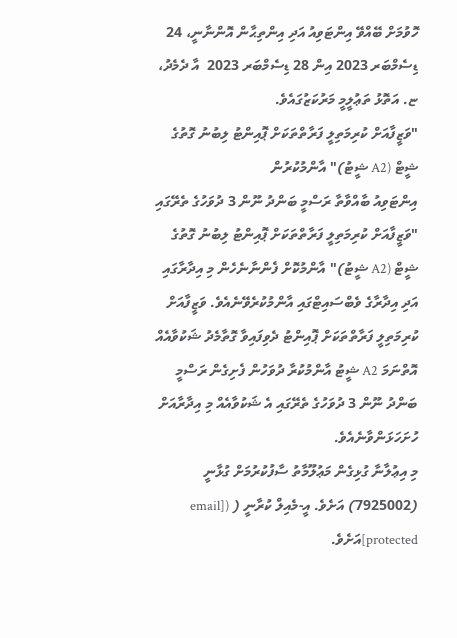ހޮވުމަށް ބޭއްވޭ އިންޓަވިއު އަދި އިންތިޙާން އޮންނާނީ، 24 ޑިސެމްބަރ 2023 އިން 28 ޑިސެމްބަރ 2023  އާ ދެމެދު، ޏ. އަތޮޅު ތަޢުލީމީ މަރުކަޒުގައެވެ.
"ވަޒީފާއަށް ކުރިމަތިލީ ފަރާތްތަކަށް ޕޮއިންޓު ލިބުނު ގޮތުގެ ޝީޓް (A2 ޝީޓު)" އާންމުކުރުން
އިންޓަވިއު ބާއްވާތާ ރަސްމީ ބަންދު ނޫން 3 ދުވަހުގެ ތެރޭގައި "ވަޒީފާއަށް ކުރިމަތިލީ ފަރާތްތަކަށް ޕޮއިންޓު ލިބުނު ގޮތުގެ ޝީޓް (A2 ޝީޓު)" އާންމުކޮށް ފެންނާނެހެން މި އިދާރާގައި އަދި އިދާރާގެ ވެބްސައިޓްގައި އާންމުކުރެވޭނެއެވެ. ވަޒީފާއަށް ކުރިމަތިލީ ފަރާތްތަކަށް ޕޮއިންޓު ދެވިފައިވާ ގޮތާމެދު ޝަކުވާއެއް އޮތްނަމަ A2 ޝީޓު އާންމުކުރާ ދުވަހުން ފެށިގެން ރަސްމީ ބަންދު ނޫން 3 ދުވަހުގެ ތެރޭގައި އެ ޝަކުވާއެއް މި އިދާރާއަށް ހުށަހަޅަންވާނެއެވެ.
މި އިޢުލާނާ ގުޅިގެން މަޢުލޫމާތު ސާފުކުރުމަށް ގުޅާނީ (7925002) އަށެވެ. އީ-މެއިލް ކުރާނީ ( ([email protected]އަށެވެ.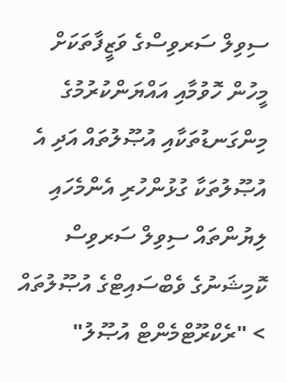ސިވިލް ސަރވިސްގެ ވަޒީފާތަކަށް މީހުން ހޮވުމާއި އައްޔަންކުރުމުގެ މިންގަނޑުތަކާއި އުޞޫލުތައް އަދި އެ އުޞޫލުތަކާ ގުޅުންހުރި އެންމެހައި ލިޔުންތައް ސިވިލް ސަރވިސް ކޮމިޝަނުގެ ވެބްސައިޓްގެ އުޞޫލުތައް > "ރެކްރޫޓްމެންޓް އުޞޫލު"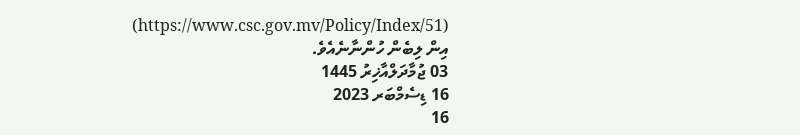(https://www.csc.gov.mv/Policy/Index/51) އިން ލިބެން ހުންނާނެއެވެ.
03 ޖުމާދަލްއާޚިރު 1445
16 ޑިސެމްބަރ 2023
16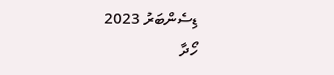ޑިސެންބަރު 2023
ހޯދާ